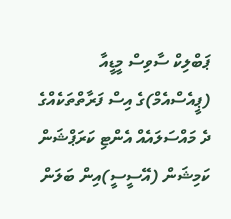ޕަބްލިކް ސާވިސް މީޑީއާ (ޕީއެސްއެމް)ގެ އިސް ފަރާތްތަކެއްގެ ދެ މައްސަލައެއް އެންޓި ކަރަޕްޝަން ކަމިޝަން (އޭސީސީ)އިން ބަލަން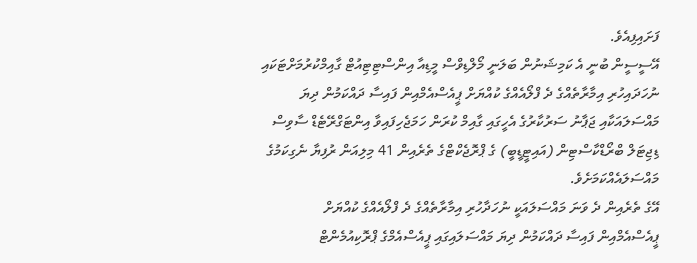ފަށައިފިއެވެ.
އޭސީސީން ބުނީ އެ ކަމިޝަނުން ބަލަނީ މޯލްޑިވްސް މީޑިއާ އިންސްޓިޓިއުޓް ގާއިމްކުރުމަށްޓަކައި ނުހަދައިހުރި އިމާރާތެއްގެ ދެ ފްލޯއެއްގެ ކުއްޔަށް ޕީއެސްއެމްއިން ފައިސާ ދައްކަމުން ދިޔަ މައްސަލައަކާއި ޖަޕާނު ސަރުކާރުގެ އެހީގައި ގާއިމް ކުރަން ހަމަޖެހިފައިވާ އިންޓަގްރޭޓެޑް ސާވިސް ޑިޖިޓަލް ބްރޯޑްކާސްޓިން (އައިޓީޑީބީ) ގެ ޕްރޮޖެކްޓްގެ ތެރެއިން 41 މިލިއަން ރުފިޔާ ނެގިކަމުގެ މައްސަލައެއްކަމަށެވެ.
އޭގެ ތެރެއިން ދެ ވަނަ މައްސަލައަކީ ނުހަދާހުރި އިމާރާތެއްގެ ދެ ފްލޯއެއްގެ ކުއްޔަށް ޕީއެސްއެމްއިން ފައިސާ ދައްކަމުން ދިޔަ މައްސަލައިގައި ޕީއެސްއެމްގެ ޕްރޮކިއުމެންޓް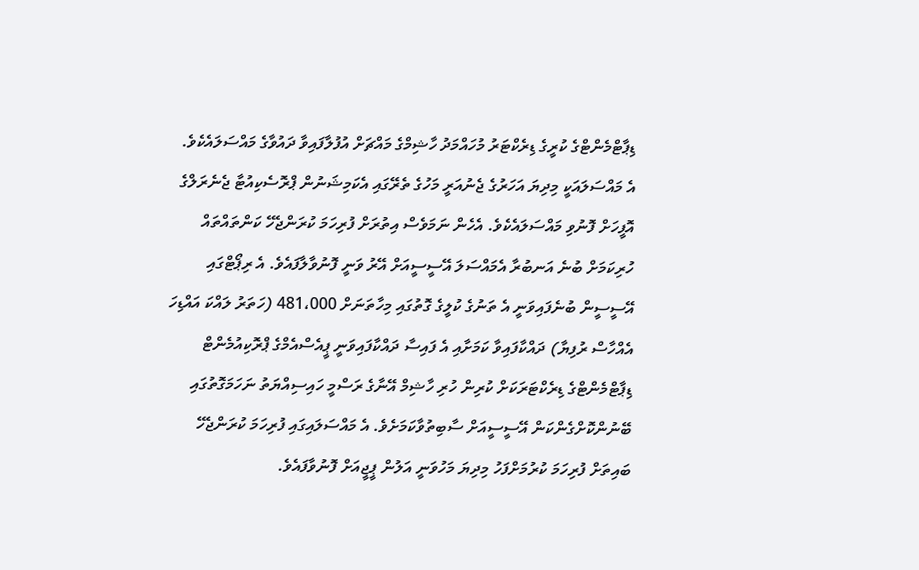ޑިޕާޓްމެންޓްގެ ކުރީގެ ޑިރެކްޓަރު މުހައްމަދު ހާޝިމްގެ މައްޗަށް އުފުލާފައިވާ ދައުވާގެ މައްސަލައެކެވެ.
އެ މައްސަލައަކީ މިދިޔަ އަހަރުގެ ޖެނުއަރީ މަހުގެ ތެރޭގައި އެކަމިޝަނުން ޕްރޮސެކިއުޓާ ޖެނެރަލްގެ އޮފީހަށް ފޮނުވި މައްސަލައެކެވެ. އެހެން ނަމަވެސް އިތުރަށް ފުރިހަމަ ކުރަންޖެހޭ ކަންތައްތައް ހުރިކަމަށް ބުނެ އަނބުރާ އެމައްސަލަ އޭސީސީއަށް އޭރު ވަނީ ފޮނުވާލާފައެވެ. އެ ރިޕޯޓްގައި އޭސީސީން ބުނެފައިވަނީ އެ ތަނުގެ ކުލީގެ ގޮތުގައި މިހާތަނަށް 481،000 (ހަތަރު ލައްކަ އައްޑިހަ އެއްހާސް ރުފިޔާ) ދައްކާފައިވާ ކަމަށާއި އެ ފައިސާ ދައްކާފައިވަނީ ޕީއެސްއެމްގެ ޕްރޮކިއުމެންޓް ޑިޕާޓްމެންޓްގެ ޑިރެކްޓަރަކަށް ކުރިން ހުރި ހާޝިމް އޭނާގެ ރަސްމީ ހައިސިއްޔަތު ނަހަމަގޮތުގައި ބޭނުންކޮށްގެންކަން އޭސީސީއަށް ސާބިތުވާކަމަށެވެ. އެ މައްސަލައިގައި ފުރިހަމަ ކުރަންޖެހޭ ބައިތަށް ފުރިހަމަ ކުރުމަށްފަހު މިދިޔަ މަހުވަނީ އަލުން ޕީޖީއަށް ފޮނުވާފައެވެ.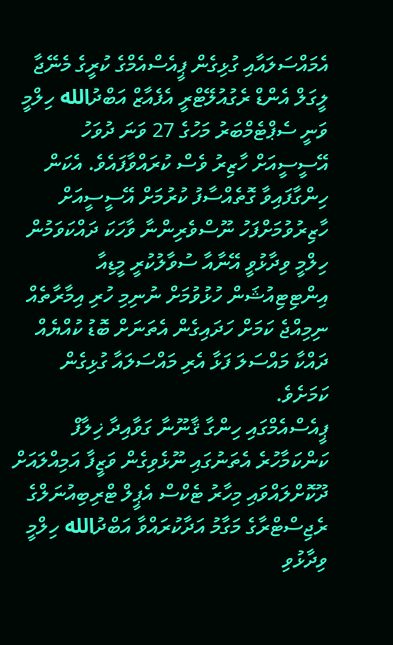އެމައްސަލައާއި ގުޅިގެން ޕީއެސްއެމްގެ ކުރީގެ މެނޭޖާ ލީގަލް އެންޑް ރެގުއުލޭޓްރީ އެފެއާޒް އަބްދުالله ހިލްމީ ވަނީ ސެޕްޓެމްބަރު މަހުގެ 27 ވަނަ ދުވަހު އޭސީސީއަށް ހާޒިރު ވެސް ކުރައްވާފައެވެ. އެކަން ހިންގާފައިވާ ގޮތެއްސާފު ކުރުމަށް އޭސީސީއަށް ހާޒިރުވުމަށްފަހު ނޫސްވެރިންނާ ވާހަކަ ދައްކަވަމުން ހިލްމީ ވިދާޅުވީ އޭނާއާ ސުވާލުކުރީ މީޑިއާ އިންޓިޓިއުޝަން ހުޅުވުމަށް ނުނިމި ހުރި އިމާރާތެއް ނިމިއްޖެ ކަމަށް ހަދައިގެން އެތަނަށް ބޮޑު ކުއްޔެއް ދައްކާ މައްސަލަ ފަޅާ އެރި މައްސަލައާ ގުޅިގެން ކަމަށެވެ.
ޕީއެސްއެމްގައި ހިންގާ ޤާނޫނާ ގަވާއިދާ ޚިލާފް ކަންކަމާހުރެ އެތަނުގައި ނޫޅެވިގެން ވަޒީފާ އަމިއްލައަށް ދޫކޮށްލައްވައި މިހާރު ޓެކްސް އެޕީލް ޓްރިބިއުނަލްގެ ރެޖިސްޓްރާގެ މަގާމު އަދާކުރައްވާ އަބްދުالله ހިލްމީ ވިދާޅުވި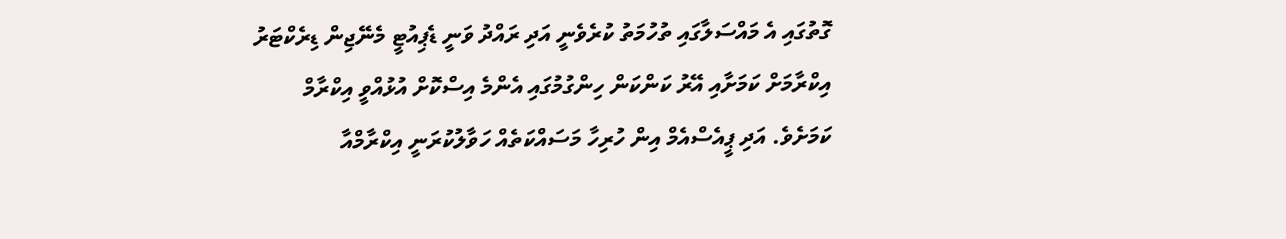ގޮތުގައި އެ މައްސަލާގައި ތުހުމަތު ކުރެވެނީ އަދި ރައްދު ވަނީ ޑެޕިއުޓީ މެނޭޖިން ޑިރެކްޓަރު އިކްރާމަށް ކަމަށާއި އޭރު ކަންކަން ހިންގުމުގައި އެންމެ އިސްކޮށް އުޅުއްވީ އިކްރާމް ކަމަށެވެ. އަދި ޕީއެސްއެމް އިން ހުރިހާ މަސައްކަތެއް ހަވާލުކުރަނީ އިކްރާމްއާ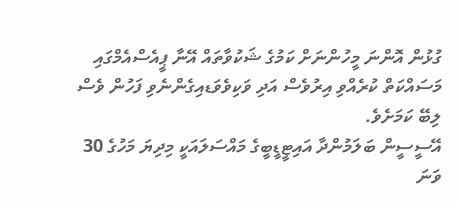ގުޅުން އޮންނަ މީހުންނަށް ކަމުގެ ޝަކުވާތައް އޭނާ ޕީއެސްއެމްގައި މަސައްކަތް ކުރެއްވި އިރުވެސް އަދި ވަކިވެވަޑއިގެންނެވި ފަހުން ވެސް ލިބޭ ކަމަށެވެ.
އޭސީސީން ބަލަމުންދާ އައިޓީޑީބީގެ މައްސަލައަކީ މިދިޔަ މަހުގެ 30 ވަނަ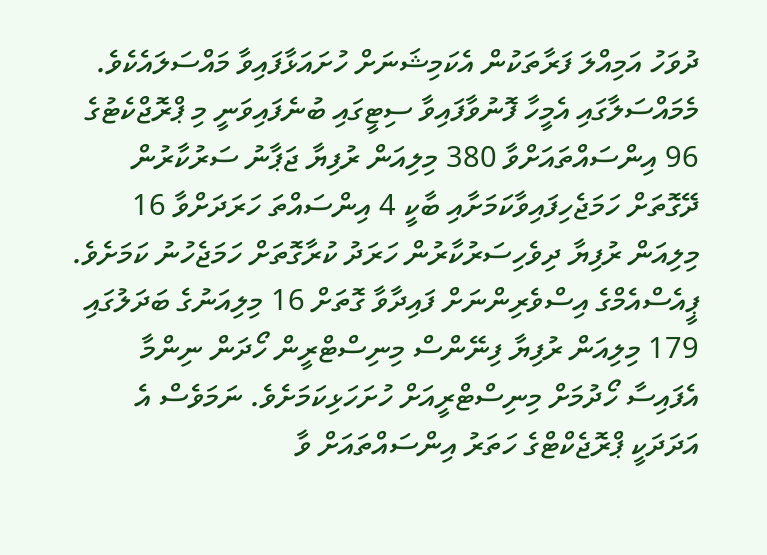ދުވަހު އަމިއްލަ ފަރާތަކުން އެކަމިޝަނަށް ހުށައަޅާފައިވާ މައްސަލައެކެވެ. މެމައްސަލާގައި އެމީހާ ފޮނުވާފައިވާ ސިޓީގައި ބުނެފައިވަނީ މި ޕްރޮޖްކެޓުގެ 96 އިންސައްތައަށްވާ 380 މިލިއަން ރުފިޔާ ޖަޕާނު ސަރުކާރުން ދޭގޮތަށް ހަމަޖެހިފައިވާކަމަށާއި ބާކީ 4 އިންސައްތަ ހަރަދަށްވާ 16 މިލިއަން ރުފިޔާ ދިވެހިސަރުކާރުން ހަރަދު ކުރާގޮތަށް ހަމަޖެހުނު ކަމަށެވެ. ޕީއެސްއެމްގެ އިސްވެރިންނަށް ފައިދާވާ ގޮތަށް 16 މިލިއަނުގެ ބަދަލުގައި 179 މިލިއަން ރުފިޔާ ފިނޭންސް މިނިސްޓްރީން ހޯދަން ނިންމާ އެފައިސާ ހޯދުމަށް މިނިސްޓްރީއަށް ހުށަހަޅިކަމަށެވެ. ނަމަވެސް އެ އަދަދަކީ ޕްރޮޖެކްޓްގެ ހަތަރު އިންސައްތައަށް ވާ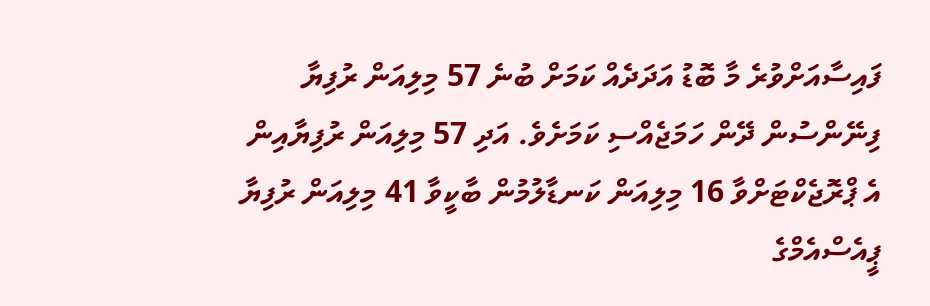ފައިސާއަށްވުރެ މާ ބޮޑު އަދަދެއް ކަމަށް ބުނެ 57 މިލިއަން ރުފިޔާ ފިނޭންސުން ދޭން ހަމަޖެއްސި ކަމަށެވެ. އަދި 57 މިލިއަން ރުފިޔާއިން އެ ޕްރޮޖެކްޓަށްވާ 16 މިލިއަން ކަނޑާލުމުން ބާކީވާ 41 މިލިއަން ރުފިޔާ ޕީއެސްއެމްގެ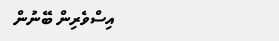އިސްވެރިން ބޭނުން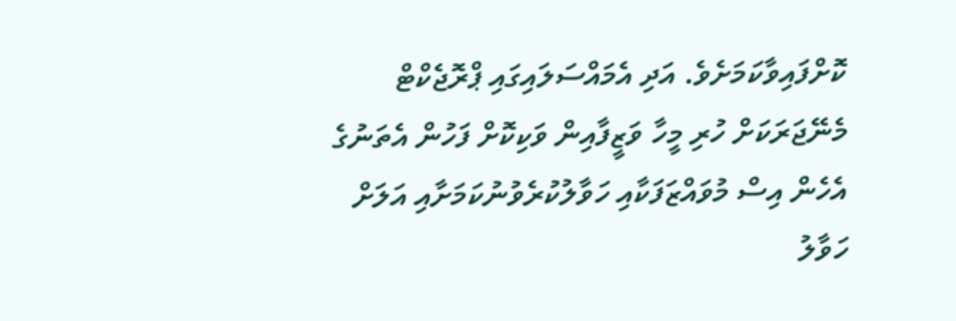ކޮށްފައިވާކަމަށެވެ. އަދި އެމައްސަލައިގައި ޕްރޮޖެކްޓް މެނޭޖަރަކަށް ހުރި މީހާ ވަޒީފާއިން ވަކިކޮށް ފަހުން އެތަނުގެ އެހެން އިސް މުވައްޒަފަކާއި ހަވާލުކުރެވުނުކަމަށާއި އަލަށް ހަވާލު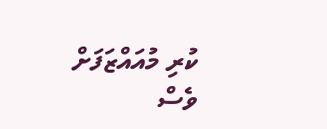ކުރި މުއައްޒަފަށް ވެސް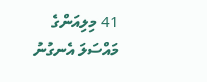41 މިލިއަންގެ މައްސަލަ އެނގުނު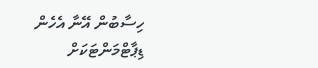ހިސާބުން އޭނާ އެހެން ޑިޕާޓްމަންޓަކަށް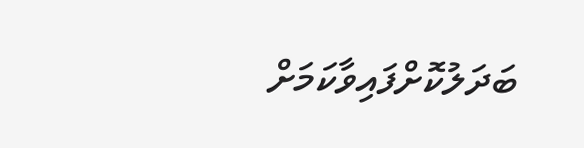ބަދަލުކޮށްފައިވާކަމަށް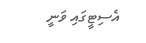އެސިޓީގައި ވަނީ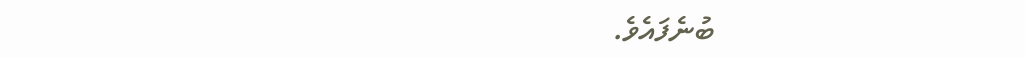ބުނެފައެވެ.